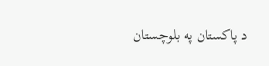د پاکستان په بلوچستان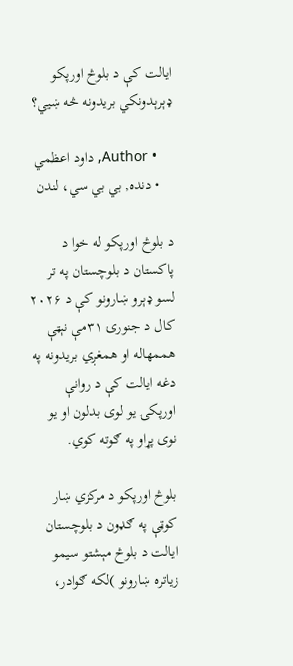ايالت کې د بلوڅ اورپکو ډېرېدونکي بريدونه څه ښيي؟

    • Author, داود اعظمي
    • دنده, بي بي سي، لندن

د بلوڅ اورپکو له خوا د پاکستان د بلوچستان په تر لسو ډېرو ښارونو کې د ۲۰۲۶ کال د جنورۍ ۳۱مې نېټې هممهاله او همغږي بريدونه په دغه ايالت کې د روانې اورپکۍ يو لوی بدلون او یو نوی پړاو په ګوته کوي.

بلوڅ اورپکو د مرکزي ښار کوټې په ګډون د بلوچستان ايالت د بلوڅ مېشتو سيمو زياتره ښارونو )لکه ګوادر،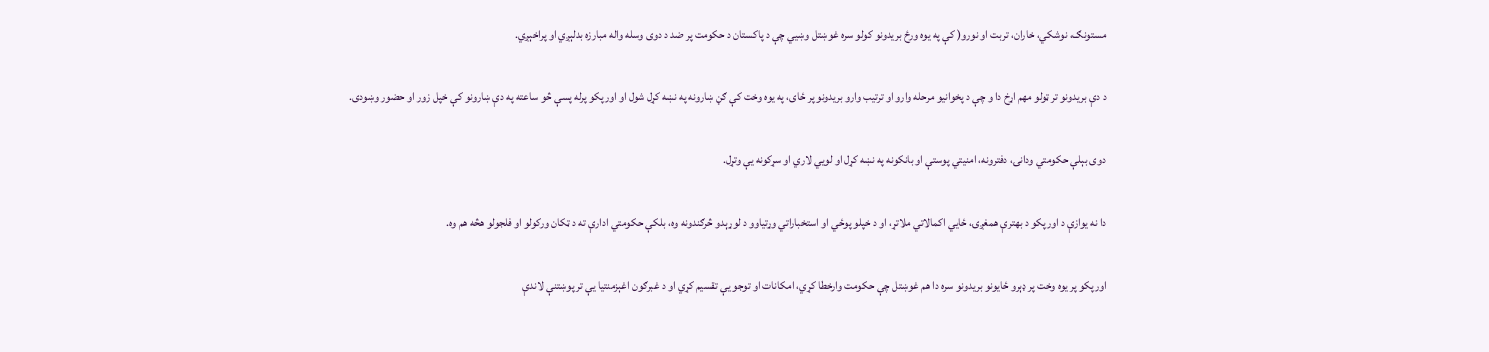مستونګ، نوشکي، خاران، تربت او نورو( کې په يوه ورځ بريدونو کولو سره غوښتل وښيي چې د پاکستان د حکومت پر ضد د دوی وسله واله مبارزه بدلېږي او پراخېږي.

د دې بريدونو تر ټولو مهم اړخ دا و چې د پخوانيو مرحله وارو او ترتيب وارو بريدونو پر ځای، په يوه وخت کې ګڼ ښارونه په نښه کړل شول او اورپکو پرله پسې څو ساعته په دې ښارونو کې خپل زور او حضور وښودی.

دوی بېلې حکومتي ودانۍ، دفترونه، امنيتي پوستې او بانکونه په نښه کړل او لويي لاري او سړکونه یې وتړل.

دا نه يوازې د اورپکو د بهترې همغږۍ، ځايي اکمالاتي ملاتړ، او د خپلو پوځي او استخباراتي وړتياوو د لوړېدو څرګندونه وه، بلکې حکومتي ادارې ته د ټکان ورکولو او فلجولو هڅه هم وه.

اورپکو پر يوه وخت پر ډېرو ځايونو بریدونو سره دا هم غوښتل چې حکومت وارخطا کړي، امکانات او توجو یې تقسيم کړي او د غبرګون اغېزمنتيا یې تر پوښتنې لاندې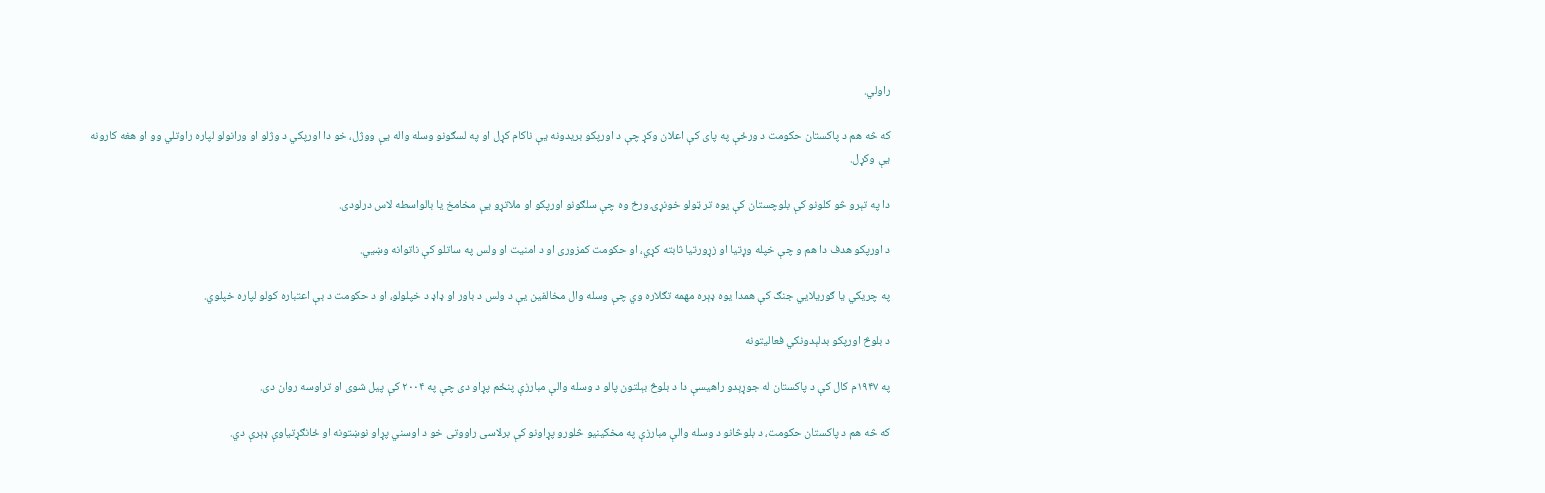راولي.

که څه هم د پاکستان حکومت د ورځې په پای کې اعلان وکړ چې د اورپکو بریدونه یې ناکام کړل او په لسګونو وسله واله یې ووژل، خو دا اورپکي د وژلو او ورانولو لپاره راوتلي وو او هغه کارونه یې وکړل.

دا په تېرو څو کلونو کې بلوچستان کې يوه تر ټولو خونړۍ ورځ وه چې سلګونو اورپکو او ملاتړو یې مخامخ یا بالواسطه لاس درلودی.

د اورپکو هدف دا هم و چې خپله وړتيا او زړورتيا ثابته کړي، او حکومت کمزوری او د امنيت او ولس په ساتلو کې ناتوانه وښيي.

په چريکي يا ګوريلايي جنګ کې همدا يوه ډېره مهمه تګلاره وي چې وسله وال مخالفين یې د ولس د باور او ډاډ د خپلولو، او د حکومت د بې اعتباره کولو لپاره خپلوي.

د بلوڅ اورپکو بدلېدونکي فعاليتونه

په ۱۹۴۷م کال کې د پاکستان له جوړېدو راهيسې دا د بلوڅ بېلتون پالو د وسله والې مبارزې پنځم پړاو دی چې په ۲۰۰۴ کې پيل شوی او تراوسه روان دی.

که څه هم د پاکستان حکومت، د بلوڅانو د وسله والې مبارزې په مخکينيو څلورو پړاونو کې برلاسی راووتی خو د اوسني پړاو نوښتونه او ځانګړتياوې ډېرې دي.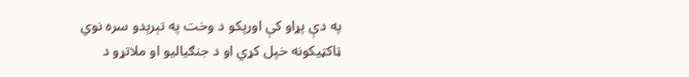په دې پړاو کې اورپکو د وخت په تېرېدو سره نوي ټاکټيکونه خپل کړي او د جنګيالیو او ملاتړو د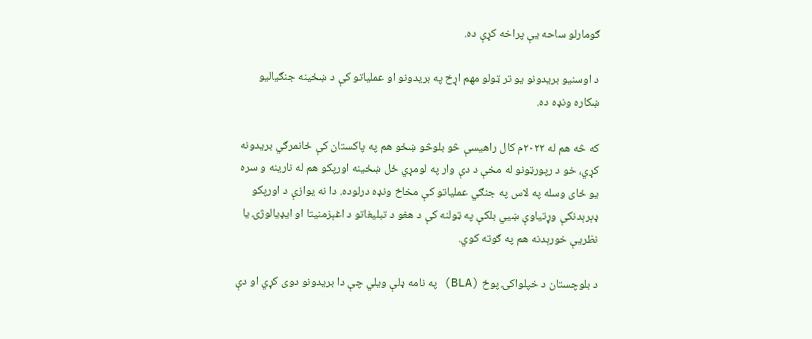ګومارلو ساحه یې پراخه کړې ده.

د اوسنيو بريدونو يو تر ټولو مهم اړخ په بریدونو او عملياتو کې د ښځينه جنګياليو ښکاره ونډه ده.

که څه هم له ۲۰۲۲م کال راهيسې څو بلوڅو ښځو هم په پاکستان کې ځانمرګي بريدونه کړي، خو د رپورټونو له مخې د دې وار په لومړي ځل ښځینه اورپکو هم له نارینه و سره یو ځای وسله په لاس په جنګي عملياتو کې مخاخ ونډه درلوده. دا نه يوازې د اورپکو ډېرېدنکې وړتياوې ښيي بلکې په ټولنه کې د هغو د تبليغاتو د اغېزمنيتا او ايډيالوژۍ یا نظریې خورېدنه هم په ګوته کوي.

د بلوچستان د خپلواکۍ پوځ (BLA) په نامه ډلې ويلي چې دا بريدونو دوی کړي او دې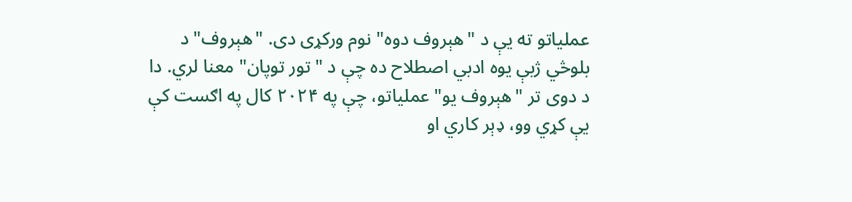عملياتو ته یې د "هېروف دوه" نوم ورکړی دی. "هېروف" د بلوڅي ژبې يوه ادبي اصطلاح ده چې د "تور توپان" معنا لري. دا د دوی تر "هېروف يو" عملياتو، چې په ۲۰۲۴ کال په اګست کې یې کړي وو، ډېر کاري او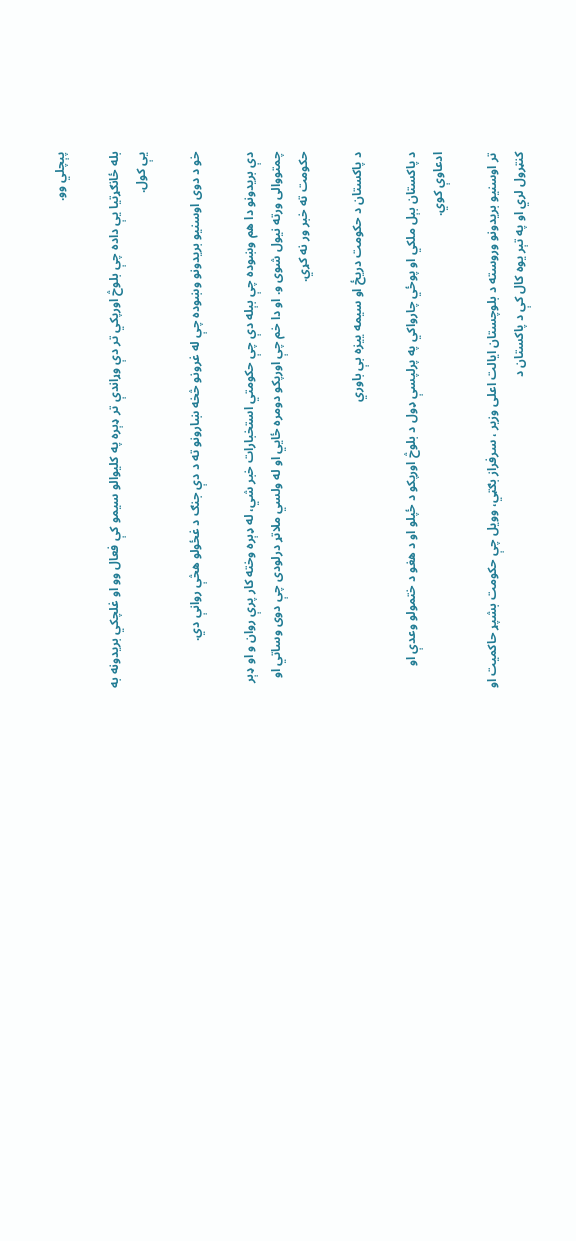پېچلي وو.

بله ځانګړتيا یې داده چې بلوڅ اورپکي تر دې وړاندې تر ډېره په کليوالو سيمو کې فعال وو او غلچکي بریدونه به یې کول.

خو د دوی اوسنيو بريدونو وښوده چې له غرونو څخه ښارونو ته د دې جنګ د غځولو هڅې روانې دي.

دې بریدونو دا هم وښوده چې بېله دې چې حکومتي استخبارات خبر شي، له ډېره وخته کار پرې روان و او ډېر چمتووالی ورته نيول شوی و. او دا خم چې اورپکو دومره ځايي او له ولسي ملاتړ درلودی چې دوی وساتي او حکومت ته خبر ور نه کړي.

د پاکستان د حکومت دريځ او سيمه ييزه بې باوري

د پاکستان بېل ملکي او پوځي چارواکي په پرلپسې ډول د بلوڅ اورپکو د ځپلو او د هغو د ختمولو وعدې او ادعاوې کوي.

تر اوسنيو بريدونو وروسته د بلوچستان ايالت اعلی وزير ، سرفراز بګټي، وويل چې حکومت بشپړ حاکميت او کنټرول لري او په تېر يوه کال کې د پاکستان د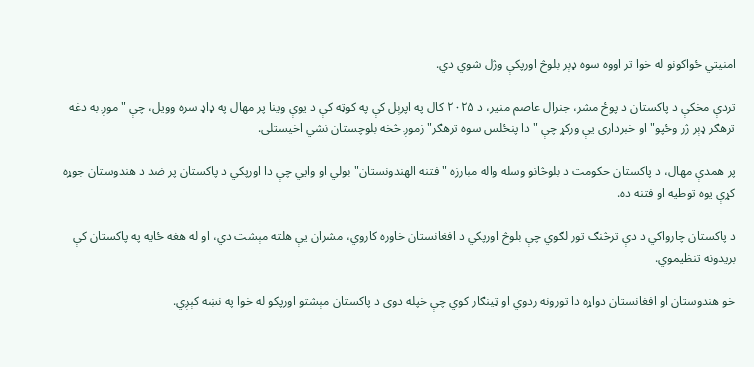امنيتي ځواکونو له خوا تر اووه سوه ډېر بلوڅ اورپکې وژل شوي دي.

تردې مخکې د پاکستان د پوځ مشر، جنرال عاصم منير، د ۲۰۲۵ کال په اپرېل کې په کوټه کې د یوې وينا پر مهال په ډاډ سره وويل، چې "موږ به دغه ترهګر ډېر ژر وځپو" او خبرداری یې ورکړ چې "دا پنځلس سوه ترهګر" زموږ څخه بلوچستان نشي اخيستلی.

پر همدې مهال، د پاکستان حکومت د بلوڅانو وسله واله مبارزه "فتنه الهندونستان" بولي او وايي چې دا اورپکي د پاکستان پر ضد د هندوستان جوړه کړې يوه توطيه او فتنه ده.

د پاکستان چارواکي د دې ترڅنګ تور لګوي چې بلوڅ اورپکي د افغانستان خاوره کاروي، مشران یې هلته مېشت دي، او له هغه ځايه په پاکستان کې بريدونه تنظیموي.

خو هندوستان او افغانستان دواړه دا تورونه ردوي او ټينګار کوي چې خپله دوی د پاکستان مېشتو اورپکو له خوا په نښه کېږي.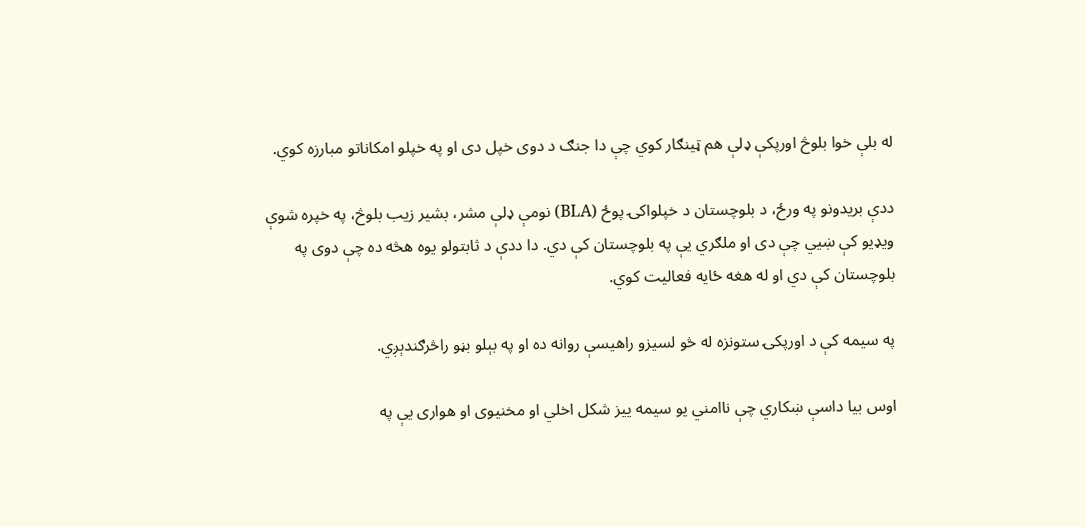له بلې خوا بلوڅ اورپکې ډلې هم ټينګار کوي چې دا جنګ د دوی خپل دی او په خپلو امکاناتو مبارزه کوي.

ددې بریدونو په ورځ، د بلوچستان د خپلواکۍ پوځ (BLA) نومې ډلې مشر، بشير زيب بلوڅ، په خپره شوې ويډيو کې ښيي چې دی او ملګري يې په بلوچستان کې دي. دا ددې د ثابتولو یوه هڅه ده چې دوی په بلوچستان کې دي او له هغه ځايه فعاليت کوي.

په سيمه کې د اورپکۍ ستونزه له څو لسیزو راهيسې روانه ده او په بېلو بڼو راڅرګندېږي.

اوس بيا داسې ښکاري چې ناامني يو سيمه ييز شکل اخلي او مخنيوی او هواری یې په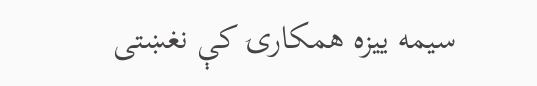سيمه ييزه همکارۍ کې نغښتی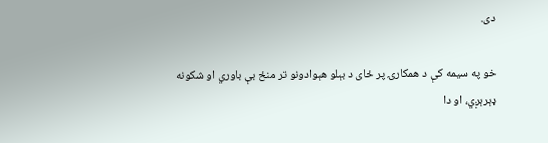دی.

خو په سيمه کې د همکارۍ پر ځای د بېلو هېوادونو تر منځ بې باوري او شکونه ډېرېږي، او دا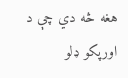هغه څه دي چې د اورپکو ډلو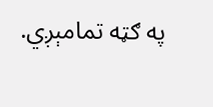په ګټه تمامېږي.